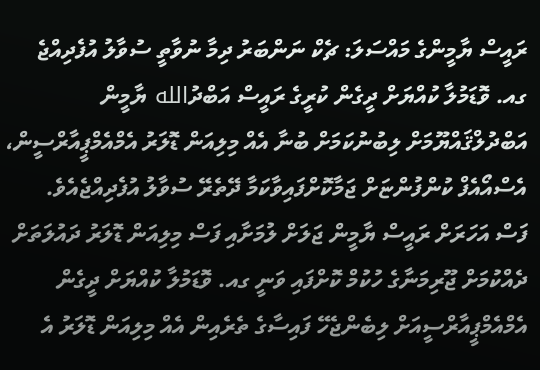ރައީސް ޔާމީންގެ މައްސަލަ: ޗެކް ނަންބަރު ދިމާ ނުވާތީ ސުވާލު އުފެދިއްޖެ
ގއ. ވޮޑަމުލާ ކުއްޔަށް ދީގެން ކުރީގެ ރައީސް އަބްދުالله ޔާމީން އަބްދުލްޤައްޔޫމަށް ލިބުނުކަމަށް ބުނާ އެއް މިލިއަން ޑޮލަރު އެމްއެމްޕީއާރްސީން، އެސްއޯއެފް ކުންފުންޏަށް ޖަމާކޮށްފައިވާކަމާ ދޭތެރޭ ސުވާލު އުފެދިއްޖެއެވެ.
ފަސް އަހަރަށް ރައީސް ޔާމީން ޖަލަށް ލުމަށާއި ފަސް މިލިއަން ޑޮލަރު ދައުލަތަށް ދެއްކުމަށް ޖޫރިމަނާގެ ހުކުމް ކޮށްފައި ވަނީ ގއ. ވޮޑަމުލާ ކުއްޔަށް ދީގެން އެމްއެމްޕީއާރްސީއަށް ލިބެންޖެހޭ ފައިސާގެ ތެރެއިން އެއް މިލިއަން ޑޮލަރު އެ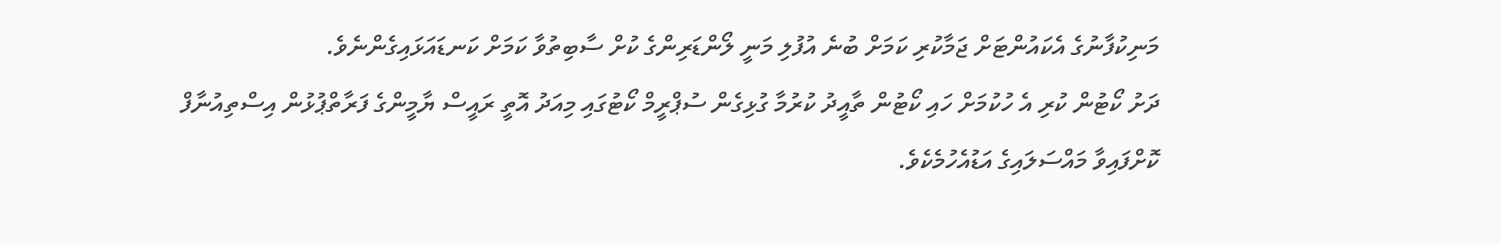މަނިކުފާނުގެ އެކައުންޓަށް ޖަމާކުރި ކަމަށް ބުނެ އުފުލި މަނީ ލޯންޑަރިންގެ ކުށް ސާބިތުވާ ކަމަށް ކަނޑައަޅައިގެންނެވެ.
ދަށު ކޯޓުން ކުރި އެ ހުކުމަށް ހައި ކޯޓުން ތާއީދު ކުރުމާ ގުޅިގެން ސުޕްރީމް ކޯޓުގައި މިއަދު އޮތީ ރައީސް ޔާމީންގެ ފަރާތްޕުޅުން އިސްތިއުނާފް ކޮށްފައިވާ މައްސަލައިގެ އަޑުއެހުމެކެވެ.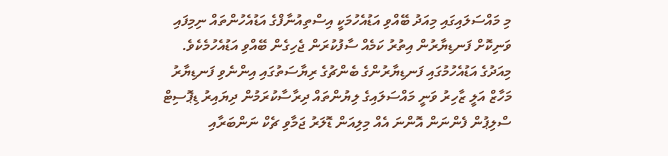މި މައްސަލައިގައި މިއަދު ބޭއްވި އަޑުއެހުމަކީ އިސްތިއުނާފްގެ އަޑުއެހުންތައް ނިމިފައި ވަނިކޮށް ފަނޑިޔާރުން އިތުރު ކަމެއް ސާފުކުރަން ޖެހިގެން ބޭއްވި އަޑުއެހުމެކެވެ.
މިއަދުގެ އަޑުއެހުމުގައި ފަނޑިޔާރުންގެ ބެންޗުގެ ރިޔާސަތުގައި އިންނެވި ފަނޑިޔާރު މަހާޒް އަލީ ޒާހިރު ވަނީ މައްސަލައިގެ ލިޔުންތައް ދިރާސާކުރަމުން ދިޔައިރު ޑިޕޮސިޓް ސްލިޕުން ފެންނަން އޮންނަ އެއް މިލިއަން ޑޮލަރު ޖަމާވި ޗެކް ނަންބަރާއި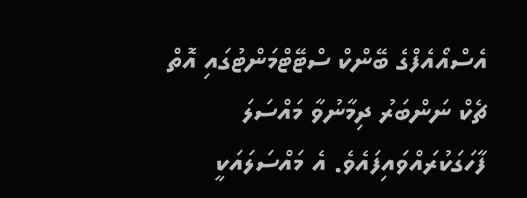އެސްއޯއެފްގެ ބޭންކް ސްޓޭޓްމަންޓުގައި އޮތް ޗެކް ނަންބަރު ދިމާނުވާ މައްސަލަ ފާހަގަކުރައްވައިފައެވެ. އެ މައްސަލައަކީ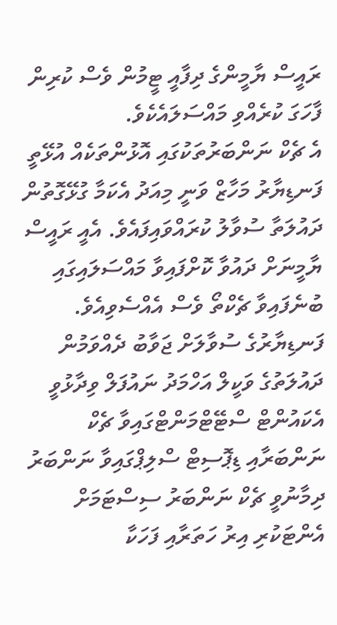ރައީސް ޔާމީންގެ ދިފާއީ ޓީމުން ވެސް ކުރިން ފާހަގަ ކުރެއްވި މައްސަލައެކެވެ.
އެ ޗެކް ނަންބަރުތަކުގައި އޮޅުންތަކެއް އުޅޭތީ ފަނޑިޔާރު މަހާޒް ވަނީ މިއަދު އެކަމާ ގުޅޭގޮތުން ދައުލަތާ ސުވާލު ކުރައްވައިފައެވެ. އެއީ ރައީސް ޔާމީނަށް ދައުވާ ކޮށްފައިވާ މައްސަލައިގައި ބުނެފައިވާ ޗެކްތޯ ވެސް އެއްސެވިއެވެ.
ފަނޑިޔާރުގެ ސުވާލަށް ޖަވާބު ދެއްވަމުން ދައުލަތުގެ ވަކީލް އަހްމަދު ނައުފަލް ވިދާޅުވީ އެކައުންޓް ސްޓޭޓްމަންޓްގައިވާ ޗެކް ނަންބަރާއި ޑިޕޮސިޓް ސްލިޕްގައިވާ ނަންބަރު ދިމާނުވީ ޗެކް ނަންބަރު ސިސްޓަމަށް އެންޓަކުރި އިރު ހަތަރާއި ފަހަކާ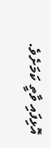އޮޅިފައި ވާތީ ކަމަށެވެ.